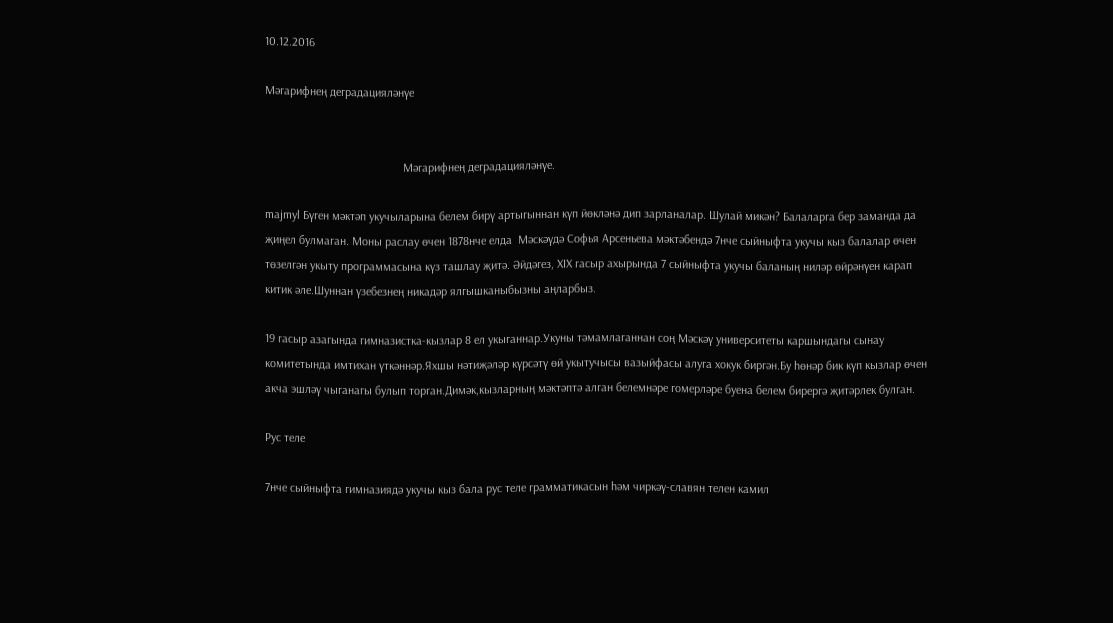10.12.2016

Мәгарифнең деградацияләнүе


                                              Мәгарифнең деградацияләнүе.

majmyl Бүген мәктәп укучыларына белем бирү артыгыннан күп йөкләнә дип зарланалар. Шулай микән? Балаларга бер заманда да җиңел булмаган. Моны раслау өчен 1878нче елда  Мәскәүдә Софья Арсеньева мәктәбендә 7нче сыйныфта укучы кыз балалар өчен төзелгән укыту программасына күз ташлау җитә. Әйдәгез, XIX гасыр ахырында 7 сыйныфта укучы баланың ниләр өйрәнүен карап китик әле.Шуннан үзебезнең никадәр ялгышканыбызны аңларбыз.

19 гасыр азагында гимназистка-кызлар 8 ел укыганнар.Укуны тәмамлаганнан соң Мәскәү университеты каршындагы сынау комитетында имтихан үткәннәр.Яхшы нәтиҗәләр күрсәтү өй укытучысы вазыйфасы алуга хокук биргән.Бу һөнәр бик күп кызлар өчен акча эшләү чыганагы булып торган.Димәк,кызларның мәктәптә алган белемнәре гомерләре буена белем бирергә җитәрлек булган.

Рус теле

7нче сыйныфта гимназиядә укучы кыз бала рус теле грамматикасын һәм чиркәү-славян телен камил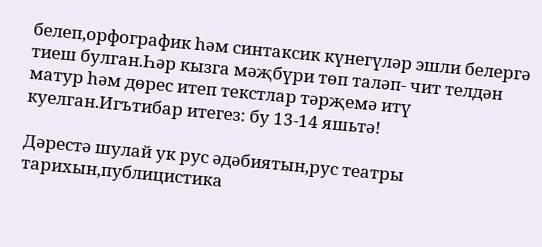белеп,орфографик һәм синтаксик күнегүләр эшли белергә тиеш булган.Һәр кызга мәҗбүри төп таләп- чит телдән матур һәм дөрес итеп текстлар тәрҗемә итү куелган.Игътибар итегез: бу 13-14 яшьтә!

Дәрестә шулай ук рус әдәбиятын,рус театры тарихын,публицистика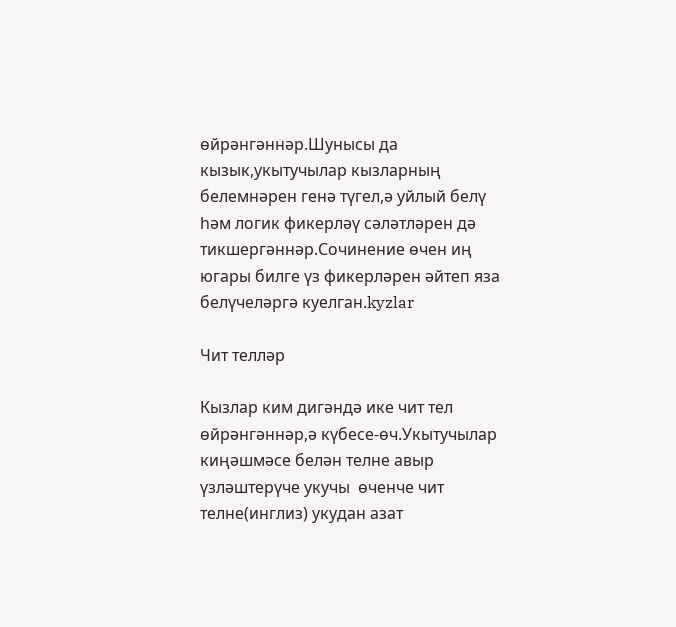өйрәнгәннәр.Шунысы да кызык,укытучылар кызларның белемнәрен генә түгел,ә уйлый белү һәм логик фикерләү сәләтләрен дә тикшергәннәр.Сочинение өчен иң югары билге үз фикерләрен әйтеп яза белүчеләргә куелган.kyzlar

Чит телләр

Кызлар ким дигәндә ике чит тел өйрәнгәннәр,ә күбесе-өч.Укытучылар киңәшмәсе белән телне авыр үзләштерүче укучы  өченче чит телне(инглиз) укудан азат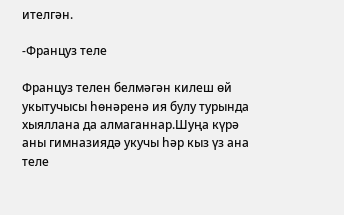ителгән.

-Француз теле

Француз телен белмәгән килеш өй укытучысы һөнәренә ия булу турында хыяллана да алмаганнар.Шуңа күрә аны гимназиядә укучы һәр кыз үз ана теле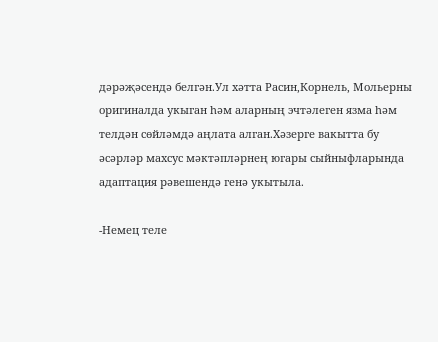дәрәҗәсендә белгән.Ул хәтта Расин,Корнель, Мольерны оригиналда укыган һәм аларның эчтәлеген язма һәм телдән сөйләмдә аңлата алган.Хәзерге вакытта бу әсәрләр махсус мәктәпләрнең югары сыйныфларында адаптация рәвешендә генә укытыла.

-Немец теле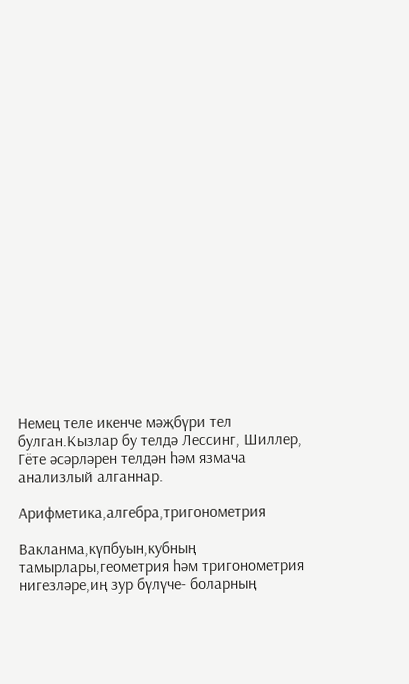Немец теле икенче мәҗбүри тел булган.Кызлар бу телдә Лессинг, Шиллер, Гёте әсәрләрен телдән һәм язмача анализлый алганнар.

Арифметика,алгебра,тригонометрия

Вакланма,күпбуын,кубның тамырлары,геометрия һәм тригонометрия нигезләре,иң зур бүлүче- боларның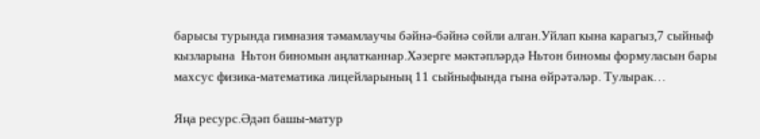барысы турында гимназия тәмамлаучы бәйнә-бәйнә сөйли алган.Уйлап кына карагыз,7 сыйныф кызларына  Ньтон биномын аңлатканнар.Хәзерге мәктәпләрдә Ньтон биномы формуласын бары махсус физика-математика лицейларының 11 сыйныфында гына өйрәтәләр. Тулырак…

Яңа ресурс.Әдәп башы-матур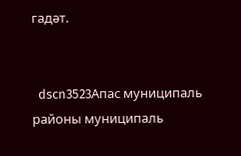гадәт.


  dscn3523Апас муниципаль районы муниципаль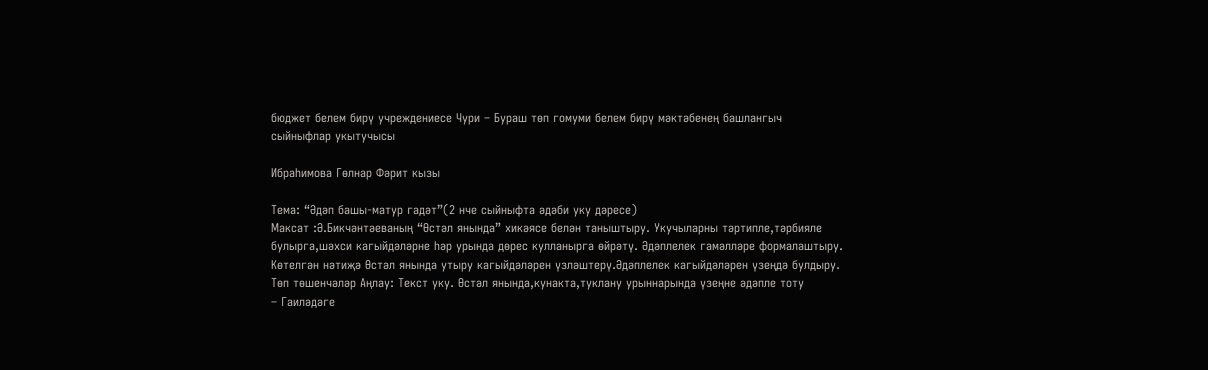бюджет белем бирү учреждениесе Чури – Бураш төп гомуми белем бирү мәктәбенең башлангыч сыйныфлар укытучысы

Ибраһимова Гөлнар Фәрит кызы

Тема: “Әдәп башы-матур гадәт”(2 нче сыйныфта әдәби уку дәресе)
Максат :Ә.Бикчәнтәеваның “Өстәл янында” хикәясе белән таныштыру. Укучыларны тәртипле,тәрбияле булырга,шәхси кагыйдәләрне һәр урында дөрес кулланырга өйрәтү. Әдәплелек гамәлләре формалаштыру.
Көтелгән нәтиҗә Өстәл янында утыру кагыйдәләрен үзләштерү.Әдәплелек кагыйдәләрен үзеңдә булдыру.
Төп төшенчәләр Аңлау: Текст уку. Өстәл янында,кунакта,туклану урыннарында үзеңне әдәпле тоту
– Гаиләдәге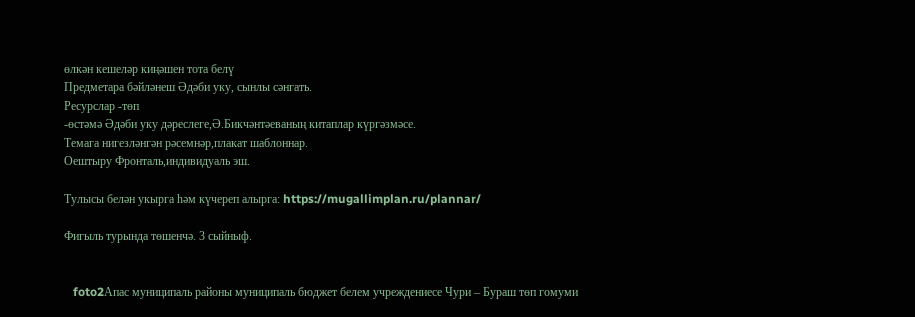өлкән кешеләр киңәшен тота белү
Предметара бәйләнеш Әдәби уку, сынлы сәнгать.
Ресурслар -төп
-өстәмә Әдәби уку дәреслеге,Ә.Бикчәнтәеваның китаплар күргәзмәсе.
Темага нигезләнгән рәсемнәр,плакат шаблоннар.
Оештыру Фронталь,индивидуаль эш.

Тулысы белән укырга һәм күчереп алырга: https://mugallimplan.ru/plannar/

Фигыль турында төшенчә. 3 сыйныф.


   foto2Апас муниципаль районы муниципаль бюджет белем учреждениесе Чури – Бураш төп гомуми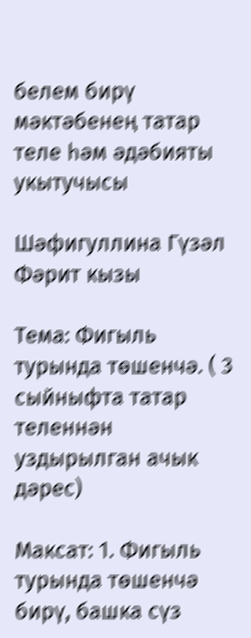белем бирү мәктәбенең татар теле һәм әдәбияты укытучысы

Шәфигуллина Гүзәл Фәрит кызы

Тема: Фигыль турында төшенчә. ( 3 сыйныфта татар теленнән уздырылган ачык   дәрес)

Максат: 1. Фигыль турында төшенчә бирү, башка сүз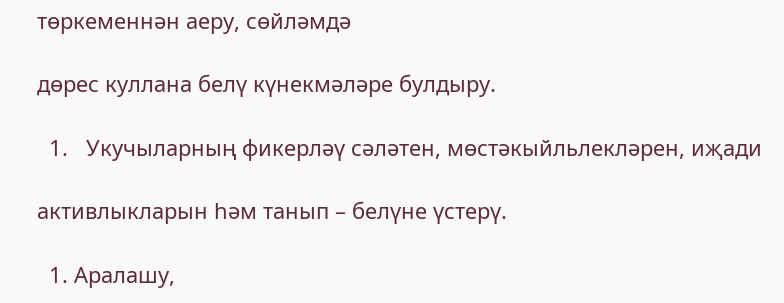төркеменнән аеру, сөйләмдә

дөрес куллана белү күнекмәләре булдыру.

  1.   Укучыларның фикерләү сәләтен, мөстәкыйльлекләрен, иҗади

активлыкларын һәм танып – белүне үстерү.

  1. Аралашу,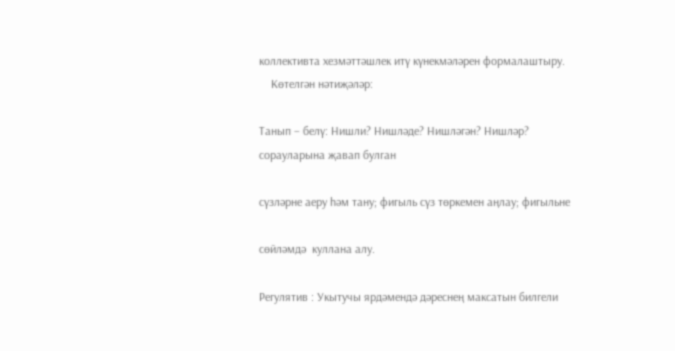коллективта хезмәттәшлек итү күнекмәләрен формалаштыру.
    Көтелгән нәтиҗәләр:

Танып – белү: Нишли? Нишләде? Нишләгән? Нишләр? сорауларына җавап булган

сүзләрне аеру һәм тану; фигыль сүз төркемен аңлау; фигыльне

сөйләмдә  куллана алу.

Регулятив : Укытучы ярдәмендә дәреснең максатын билгели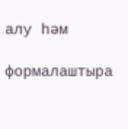алу һәм

формалаштыра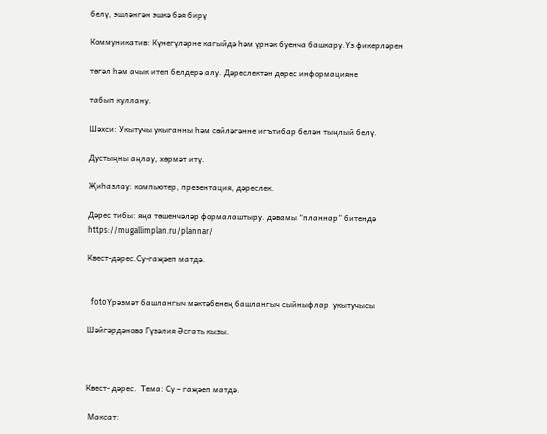белү, эшләнгән эшкә бәя бирү

Коммуникатив: Күнегүләрне кагыйдә һәм үрнәк буенча башкару.Үз фикерләрен

төгәл һәм ачык итеп белдерә алу. Дәреслектән дөрес информацияне

табып куллану.

Шәхси: Укытучы укыганны һәм сөйләгәнне игътибар белән тыңлый белү.

Дустыңны аңлау, хөрмәт итү.

Җиһазлау: компьютер, презентация, дәреслек.

Дәрес тибы: яңа төшенчәләр формалаштыру. дәвамы “планнар” битендә  https://mugallimplan.ru/plannar/

Квест-дәрес.Су-гаҗәеп матдә.


  fotoҮрәзмәт башлангыч мәктәбенең башлангыч сыйныфлар  укытучысы

Шәйгәрдәнова Гүзәлия Әсгать кызы.



Квест- дәрес.  Тема: Су – гаҗәеп матдә.

 Максат: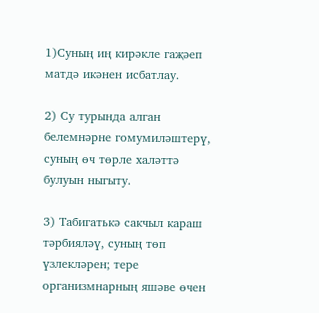1)Суның иң кирәкле гаҗәеп  матдә икәнен исбатлау.

2) Су турында алган белемнәрне гомумиләштерү, суның өч төрле халәттә булуын ныгыту.

3) Табигатькә сакчыл караш тәрбияләү, суның төп үзлекләрен; тере организмнарның яшәве өчен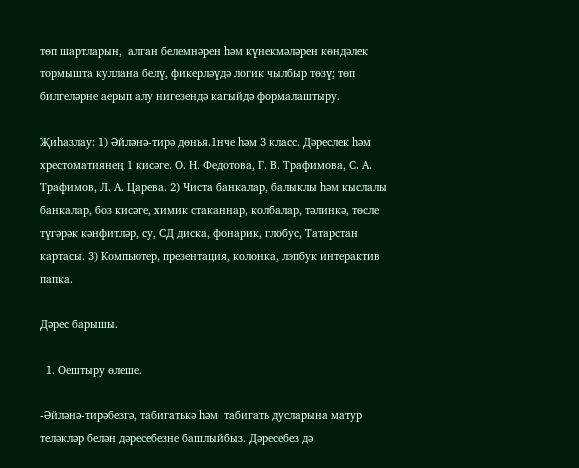төп шартларын,  алган белемнәрен һәм күнекмәләрен көндәлек тормышта куллана белү, фикерләүдә логик чылбыр төзү; төп билгеләрне аерып алу нигезендә кагыйдә формалаштыру.

Җиһазлау: 1) Әйләнә-тирә дөнья.1нче һәм 3 класс. Дәреслек һәм хрестоматиянең 1 кисәге. О. Н. Федотова, Г. В. Трафимова, С. А. Трафимов, Л. А. Царева. 2) Чиста банкалар, балыклы һәм кыслалы банкалар, боз кисәге, химик стаканнар, колбалар, тәлинкә, төсле түгәрәк кәнфитләр, су, СД диска, фонарик, глобус, Татарстан картасы. 3) Компьютер, презентация, колонка, лэпбук интерактив папка.

Дәрес барышы.

  1. Оештыру өлеше.

-Әйләнә-тирәбезгә, табигатькә һәм  табигать дусларына матур теләкләр белән дәресебезне башлыйбыз. Дәресебез дә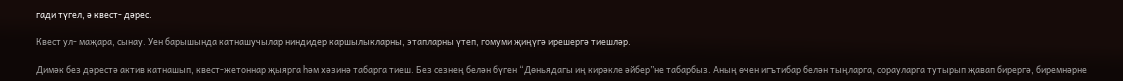гади түгел, ә квест- дәрес.

Квест ул- маҗара, сынау. Уен барышында катнашучылар ниндидер каршылыкларны, этапларны үтеп, гомуми җиңүгә ирешергә тиешләр.

Димәк без дәрестә актив катнашып, квест-жетоннар җыярга һәм хәзинә табарга тиеш. Без сезнең белән бүген “Дөньядагы иң кирәкле әйбер”не табарбыз. Аның өчен игътибар белән тыңларга, сорауларга тутырып җавап бирергә, биремнәрне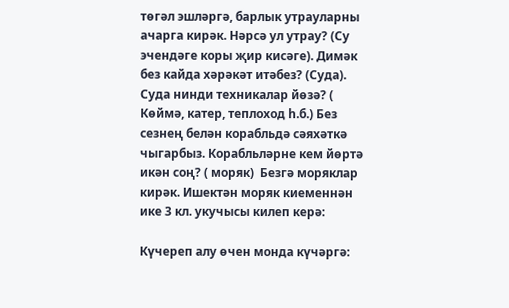төгәл эшләргә, барлык утрауларны ачарга кирәк. Нәрсә ул утрау? (Су эчендәге коры җир кисәге). Димәк без кайда хәрәкәт итәбез? (Суда). Суда нинди техникалар йөзә? ( Көймә, катер, теплоход һ.б.) Без сезнең белән корабльдә сәяхәткә чыгарбыз. Корабльләрне кем йөртә икән соң? ( моряк)  Безгә моряклар кирәк. Ишектән моряк киеменнән ике 3 кл. укучысы килеп керә:

Күчереп алу өчен монда күчәргә: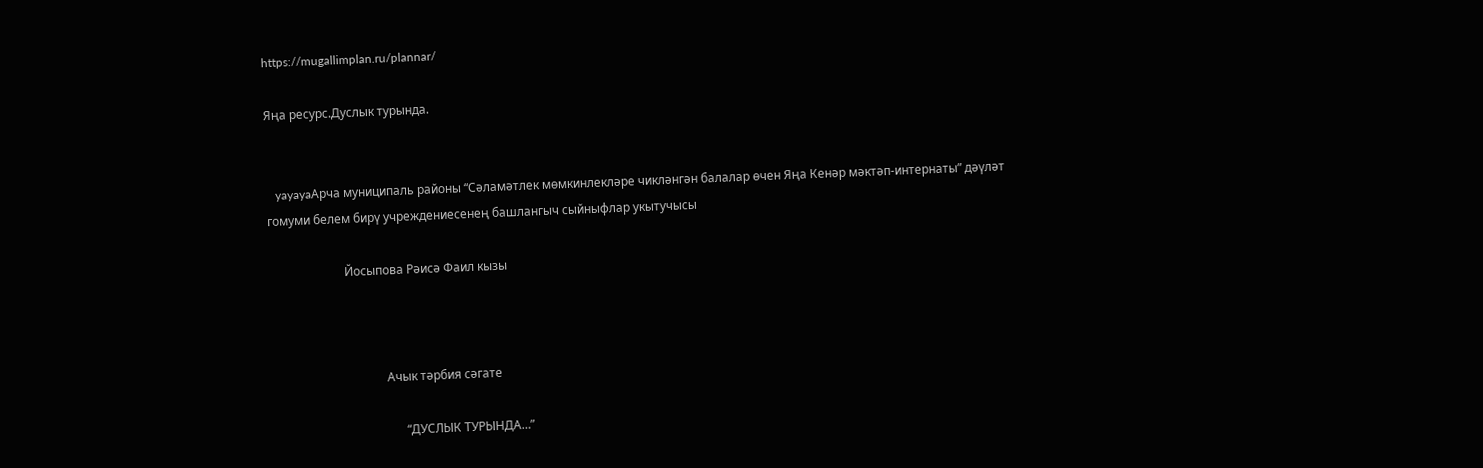https://mugallimplan.ru/plannar/

Яңа ресурс.Дуслык турында.


   yayayaАрча муниципаль районы “Сәламәтлек мөмкинлекләре чикләнгән балалар өчен Яңа Кенәр мәктәп-интернаты” дәүләт гомуми белем бирү учреждениесенең башлангыч сыйныфлар укытучысы

                         Йосыпова Рәисә Фаил кызы



                                      Ачык тәрбия сәгате

                                            “ДУСЛЫК ТУРЫНДА…”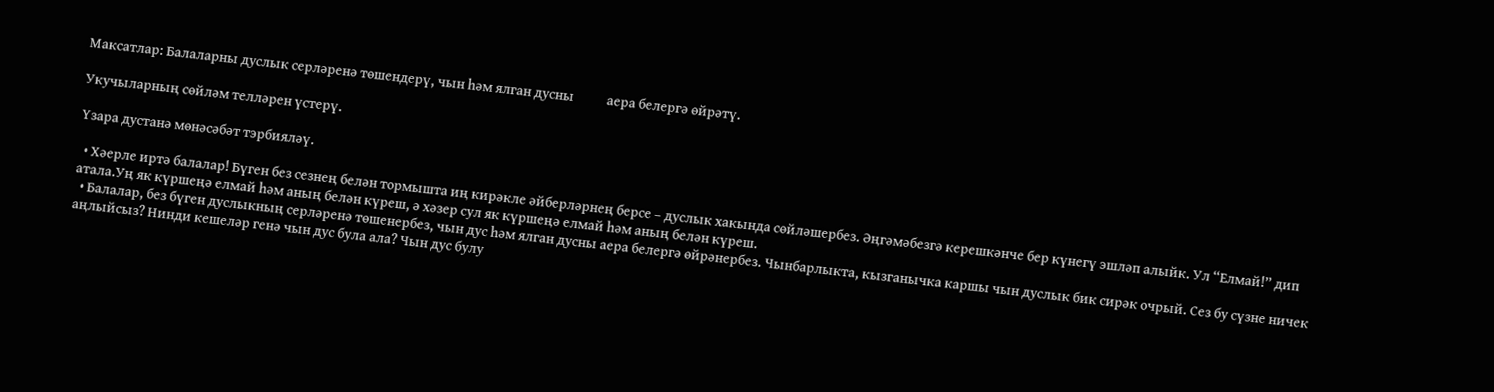Максатлар: Балаларны дуслык серләренә төшендерү, чын һәм ялган дусны           аера белергә өйрәтү.

Укучыларның сөйләм телләрен үстерү.

Үзара дустанә мөнәсәбәт тэрбияләү.

  • Хәерле иртә балалар! Бүген без сезнең белән тормышта иң кирәкле әйберләрнең берсе – дуслык хакында сөйләшербез. Әңгәмәбезгә керешкәнче бер күнегү эшләп алыйк. Ул “Елмай!” дип атала.Уң як күршеңә елмай һәм аның белән күреш, ә хәзер сул як күршеңә елмай һәм аның белән күреш.
  • Балалар, без бүген дуслыкның серләренә төшенербез, чын дус һәм ялган дусны аера белергә өйрәнербез. Чынбарлыкта, кызганычка каршы чын дуслык бик сирәк очрый. Сез бу сүзне ничек аңлыйсыз? Нинди кешеләр генә чын дус була ала? Чын дус булу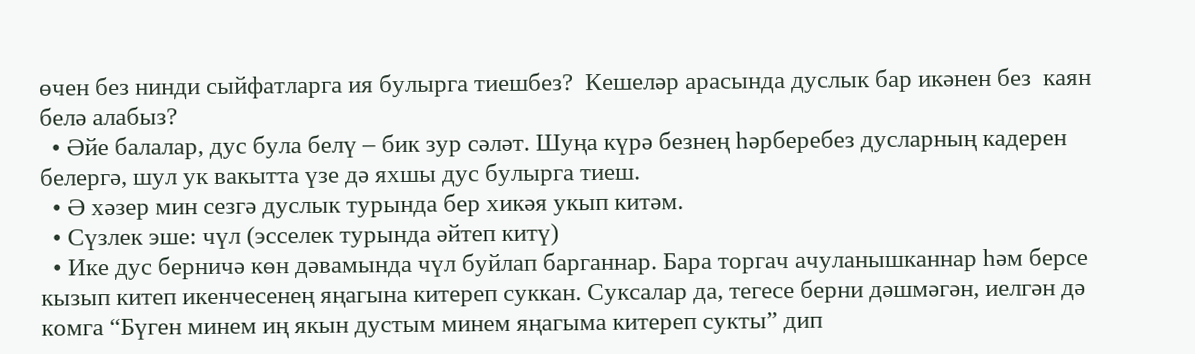өчен без нинди сыйфатларга ия булырга тиешбез?  Кешеләр арасында дуслык бар икәнен без  каян белә алабыз?
  • Әйе балалар, дус була белү – бик зур сәләт. Шуңа күрә безнең һәрберебез дусларның кадерен белергә, шул ук вакытта үзе дә яхшы дус булырга тиеш.
  • Ә хәзер мин сезгә дуслык турында бер хикәя укып китәм.
  • Сүзлек эше: чүл (эсселек турында әйтеп китү)
  • Ике дус берничә көн дәвамында чүл буйлап барганнар. Бара торгач ачуланышканнар һәм берсе кызып китеп икенчесенең яңагына китереп суккан. Суксалар да, тегесе берни дәшмәгән, иелгән дә комга “Бүген минем иң якын дустым минем яңагыма китереп сукты” дип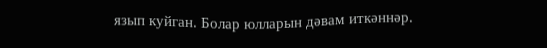язып куйган. Болар юлларын дәвам иткәннәр.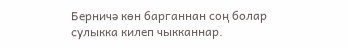Берничә көн барганнан соң болар сулыкка килеп чыкканнар.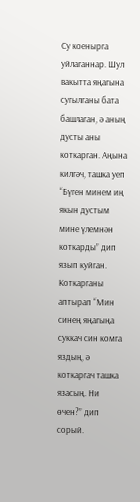Су коенырга уйлаганнар. Шул вакытта яңагына сугылганы бата башлаган, ә аның дусты аны коткарган. Аңына килгәч, ташка уеп “Бүген минем иң якын дустым мине үлемнән коткарды” дип язып куйган. Коткарганы аптырап “Мин синең яңагыңа суккач син комга яздың, ә коткаргач ташка язасың. Ни өчен?” дип сорый.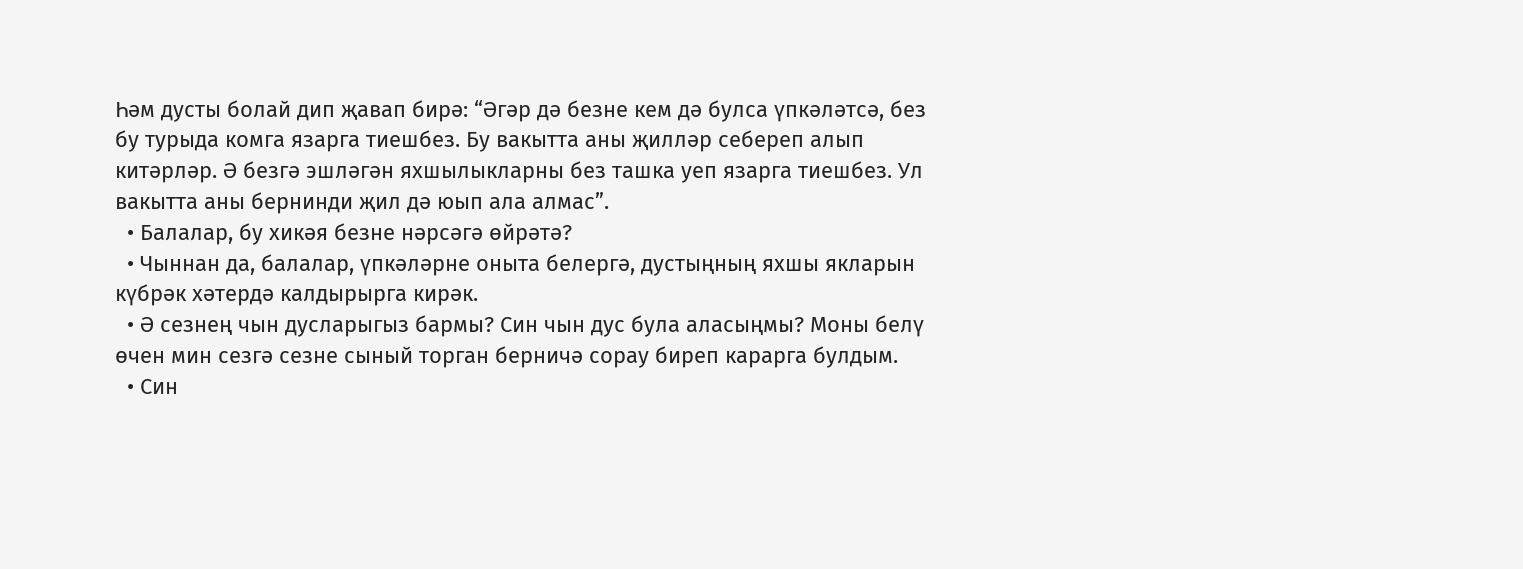Һәм дусты болай дип җавап бирә: “Әгәр дә безне кем дә булса үпкәләтсә, без бу турыда комга язарга тиешбез. Бу вакытта аны җилләр себереп алып китәрләр. Ә безгә эшләгән яхшылыкларны без ташка уеп язарга тиешбез. Ул вакытта аны бернинди җил дә юып ала алмас”.
  • Балалар, бу хикәя безне нәрсәгә өйрәтә?
  • Чыннан да, балалар, үпкәләрне оныта белергә, дустыңның яхшы якларын күбрәк хәтердә калдырырга кирәк.
  • Ә сезнең чын дусларыгыз бармы? Син чын дус була аласыңмы? Моны белү өчен мин сезгә сезне сыный торган берничә сорау биреп карарга булдым.
  • Син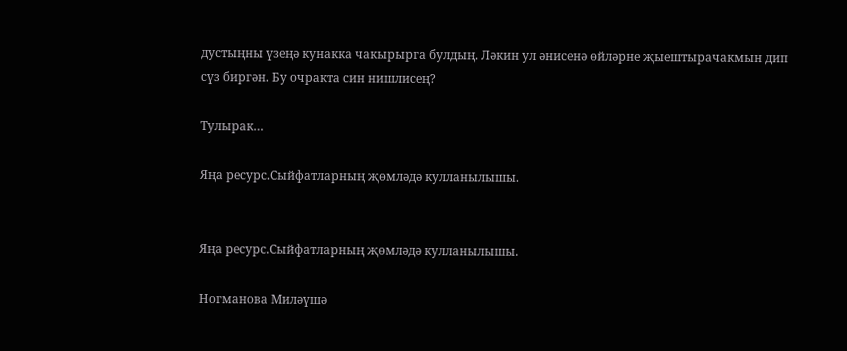дустыңны үзеңә кунакка чакырырга булдың. Ләкин ул әнисенә өйләрне җыештырачакмын дип сүз биргән. Бу очракта син нишлисең?

Тулырак…

Яңа ресурс.Сыйфатларның җөмләдә кулланылышы.


Яңа ресурс.Сыйфатларның җөмләдә кулланылышы.

Ногманова Миләүшә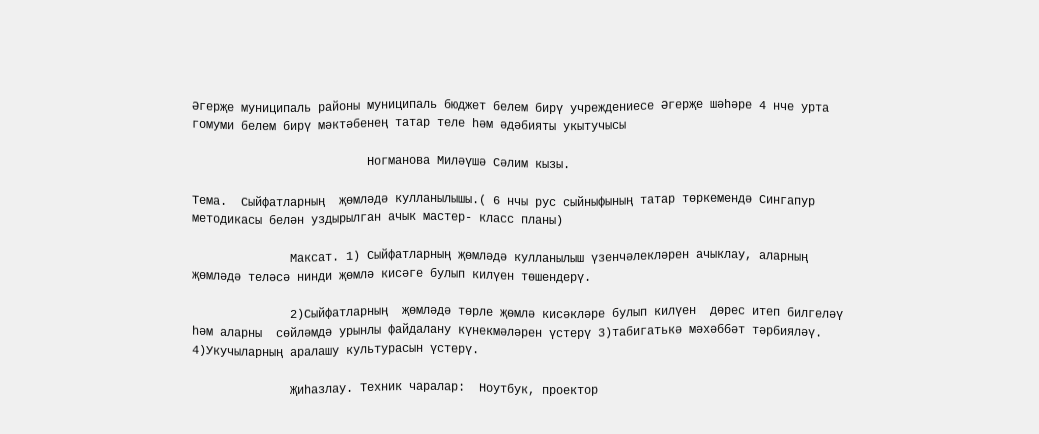Әгерҗе муниципаль районы муниципаль бюджет белем бирү учреждениесе Әгерҗе шәһәре 4 нче урта гомуми белем бирү мәктәбенең татар теле һәм әдәбияты укытучысы

                         Ногманова Миләүшә Сәлим кызы.

Тема.  Сыйфатларның  җөмләдә кулланылышы.( 6 нчы рус сыйныфының татар төркемендә Сингапур методикасы белән уздырылган ачык мастер- класс планы)

              Максат. 1) Сыйфатларның җөмләдә кулланылыш үзенчәлекләрен ачыклау, аларның җөмләдә теләсә нинди җөмлә кисәге булып килүен төшендерү.

              2)Сыйфатларның  җөмләдә төрле җөмлә кисәкләре булып килүен  дөрес итеп билгеләү һәм аларны  сөйләмдә урынлы файдалану күнекмәләрен үстерү 3)табигатькә мәхәббәт тәрбияләү.  4)Укучыларның аралашу культурасын үстерү.

              Җиһазлау. Техник чаралар:  Ноутбук, проектор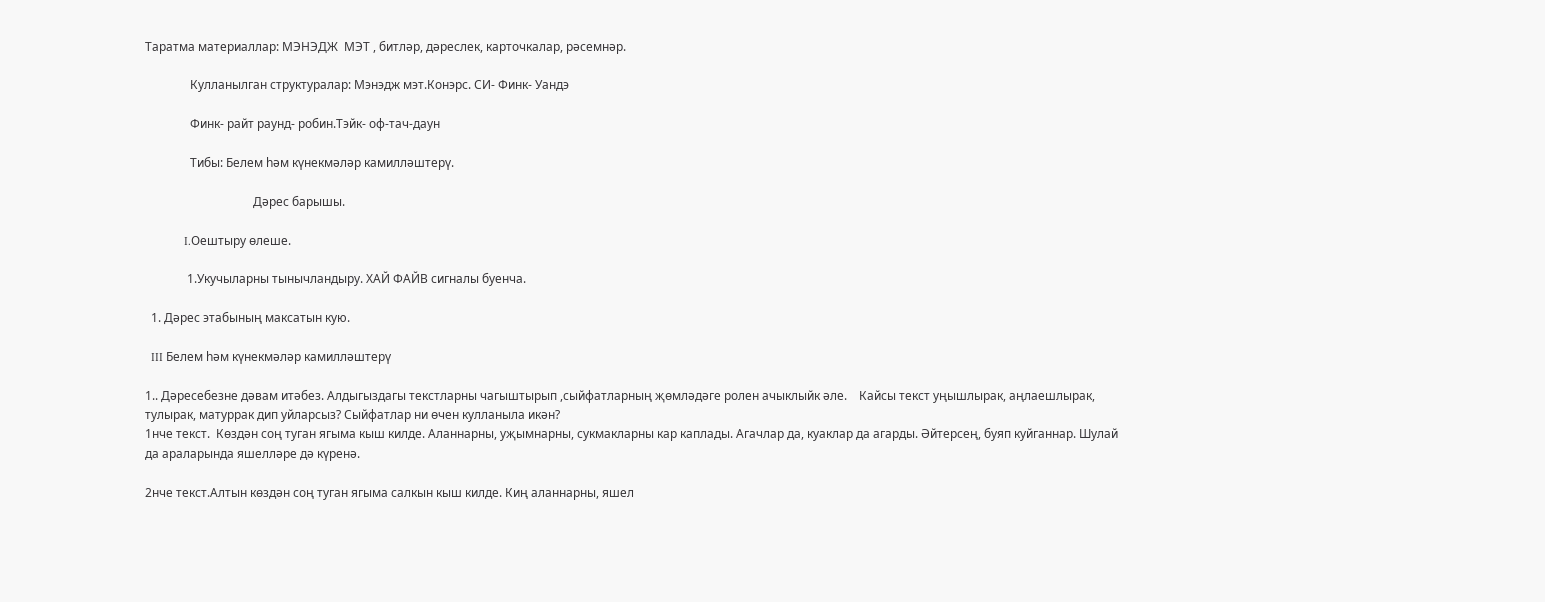Таратма материаллар: МЭНЭДЖ  МЭТ , битләр, дәреслек, карточкалар, рәсемнәр.

               Кулланылган структуралар: Мэнэдж мэт.Конэрс. СИ- Финк- Уандэ

               Финк- райт раунд- робин.Тэйк- оф-тач-даун

               Тибы: Белем һәм күнекмәләр камилләштерү.

                                    Дәрес барышы.

             I.Оештыру өлеше.

              1.Укучыларны тынычландыру. ХАЙ ФАЙВ сигналы буенча.

  1. Дәрес этабының максатын кую.

  III Белем һәм күнекмәләр камилләштерү

1.. Дәресебезне дәвам итәбез. Алдыгыздагы текстларны чагыштырып ,сыйфатларның җөмләдәге ролен ачыклыйк әле.    Кайсы текст уңышлырак, аңлаешлырак, тулырак, матуррак дип уйларсыз? Сыйфатлар ни өчен кулланыла икән?
1нче текст.  Көздән соң туган ягыма кыш килде. Аланнарны, уҗымнарны, сукмакларны кар каплады. Агачлар да, куаклар да агарды. Әйтерсең, буяп куйганнар. Шулай да араларында яшелләре дә күренә.

2нче текст.Алтын көздән соң туган ягыма салкын кыш килде. Киң аланнарны, яшел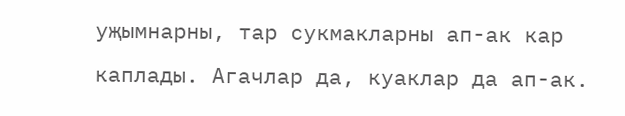уҗымнарны, тар сукмакларны ап-ак кар каплады. Агачлар да, куаклар да ап-ак.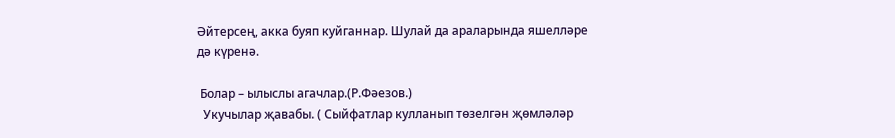Әйтерсең, акка буяп куйганнар. Шулай да араларында яшелләре дә күренә.

 Болар – ылыслы агачлар.(Р.Фәезов.)
  Укучылар җавабы. ( Сыйфатлар кулланып төзелгән җөмләләр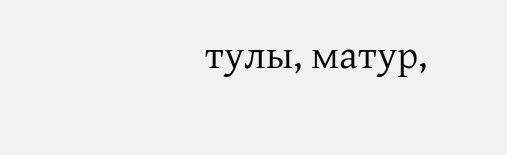тулы, матур,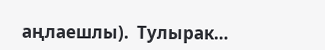аңлаешлы).  Тулырак…